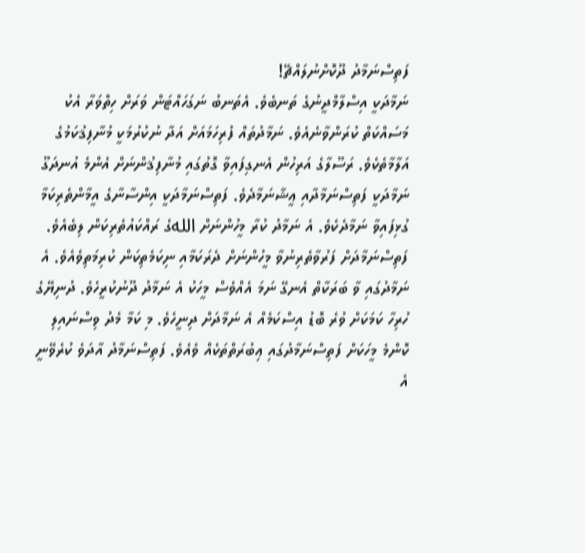ފަތިސްނަމާދު ދޫކޮށްނުލައްޗޭ!
ނަމާދަކީ އިސްލާމްދީނުގެ ތަނބެވެ. އެތަނބު ނަގަހައްޓަން ވަރަށް ހިތްވަރާ އެކު މަސައްކަތް ކުރަންވާނެއެވެ. ނަމާދުތައް ފުރިހަމައަށް އަދާ ނުކުރުމަކީ މުނާފިޤުކަމުގެ އަލާމާތެކެވެ. ރަސޫލާގެ އަރިހުން އެނގިފައިވާ ގޮތުގައި މުނާފިޤުންނަށް އެންމެ އުނދަގޫ ނަމާދަކީ ފަތިސްނަމާދާއި ޢީޝާނަމާދެވެ. ފަތިސްނަމާދަކީ އިންސާނާގެ އީމާންތެރިކަމާ ގުޅިފައިވާ ނަމާދެކެވެ. އެ ނަމާދު ކުރާ މީހުންނަށް اللهގެ ރައްކައުތެރިކަން ލިބެއެވެ. ފަތިސްނަމާދަށް ފަރުވާތެރިނުވާ މީހުންނަށް ދެރަކަމާއި ނިކަމެތިކަން ކުރިމަތިވެއެވެ. އެ ނަމާދުގައި ވާ ބަރަކާތް އެނގޭ ނަމަ އެއްވެސް މީހަކު އެ ނަމާދު ދޫނުކުރީހެވެ. ދުނިޔޭގެ ހުރިހާ ކަމަކަށް ވުރެ ބޮޑު އިސްކަމެއް އެ ނަމާދަށް ދިނީހެވެ. މި ކަމާ މެދު ވިސްނައިލި ކޮންމެ މީހަކަށް ފަތިސްނަމާދުގައި ޢިބުރަތްތަކެއް ވެއެވެ. ފަތިސްނަމާދު އާދަވެ ކުރެވޭނީ އެ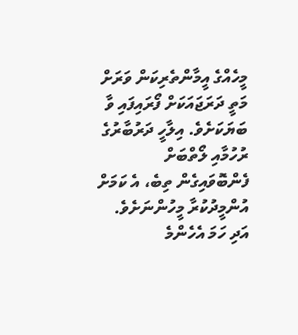މީހެއްގެ އީމާންތެރިކަން ވަރަށް މަތީ ދަރަޖައަކަށް ފޯރައިފައި ވާ ބަޔަކަށެވެ. އިލާހީ ދަރުބާރުގެ ރުހުމާއި ލޯތްބަށް ފެންބޮވައިގެން ތިބެ، އެ ކަމަށް އުންމީދުކުރާ މީހުންނަށެވެ. އަދި ހަމަ އެހެންމެ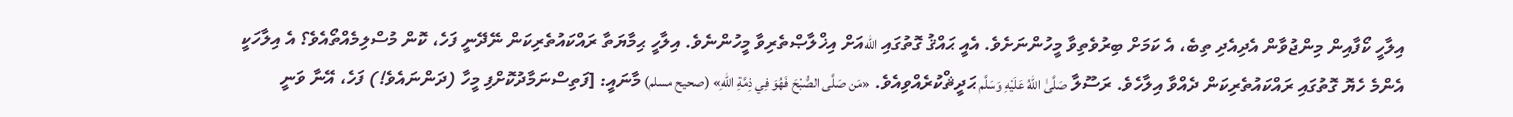އިލާހީ ކޯފާއިން މިންޖުވާން އެދިއެދި ތިބެ، އެ ކަމަށް ބިރުވެތިވާ މީހުންނަށެވެ. އެއީ ޙައްޤު ގޮތުގައި اللهއަށް އިޚްލާޞްތެރިވާ މީހުންނެވެ. އިލާހީ ޙިމާޔަތާ ރައްކައުތެރިކަން ނޭދޭނީ ފަހެ، ކޮން މުސްލިމެއްތޯއެވެ؟ އެ އިލާހަކީ އެންމެ ހެޔޮ ގޮތުގައި ރައްކައުތެރިކަން ދެއްވާ އިލާހެވެ. ރަސޫލާ صَلَّىٰ اللهُ عَلَيْهِ وَسَلَّم ޙަދީޘްކުރެއްވިއެވެ. «مَن صَلَّى الصُّبْحَ فَهُوَ فِي ذِمَّةِ اللهِ» (صحيح مسلم) މާނައީ: [ފަތިސްނަމާދުކޮށްފި މީހާ (ދަންނައެވެ!) ފަހެ، އޭނާ ވަނީ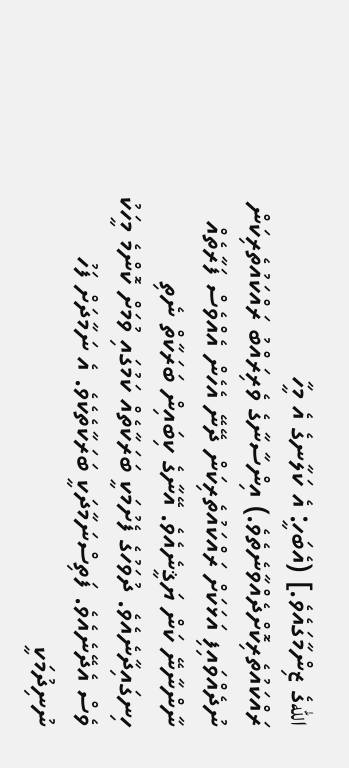اللهގެ ޒިންމާގައެވެ.] (އެބަހީ: އެ ކަލާނގެ އެ މީހާ ރައްކައުތެރިކޮށްދެއްވާނެތެވެ.) އިންސާނާގެ ވެރިރައްބު ރައްކައުތެރިކަން ނުދެއްވައިފި އަޅަކަށް ރައްކައުތެރިކަން ދޭނޭ އެހެން އެއްވެސް ފަރާތެއް ނާންނާނޭ ކަން ޔަޤީނެއެވެ. އޭނާގެ ކިބައިން ބަރަކާތް ނެތި ހިނގައިދާނެއެވެ. ދުވަހުގެ ފެށުމަކީ ބަރަކާތެއް ކަމުގައި ވުމަށް ކޮންމެ މީހަކު ވެސް އެދޭނެއެވެ. ފަތިސްނަމާދަކީ ބަރަކާތެކެވެ. އެ ނަމާދަށް ފަހު ނުނިދުމަކީ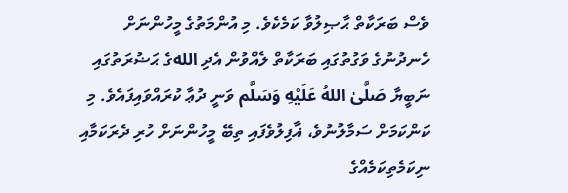ވެސް ބަރަކާތް ޙާޞިލުވާ ކަމެކެވެ. މި އުންމަތުގެ މީހުންނަށް ހެނދުނުގެ ވަގުތުގައި ބަރަކާތް ލެއްވުން އެދި اللهގެ ޙަޟުރަތުގައި ނަބީޔާ صَلَّىٰ اللهُ عَلَيْهِ وَسَلَّم ވަނީ ދުޢާ ކުރައްވައިފައެވެ. މި ކަންކަމަށް ސަމާލުނުވެ، ޣާފިލުވެފައި ތިބޭ މީހުންނަށް ހުރި ދެރަކަމާއި ނިކަމެތިކަމެއްގެ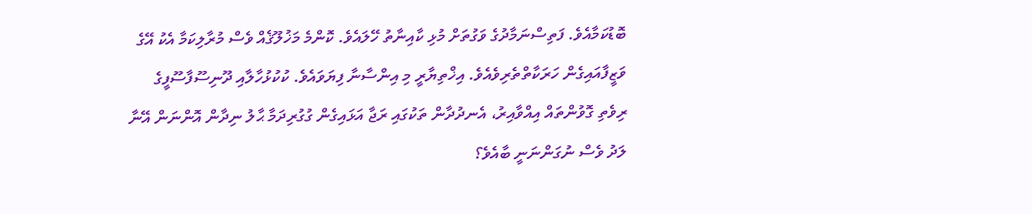ބޮޑުކަމާއެވެ. ފަތިސްނަމާދުގެ ވަގުތަށް މުޅި ކާއިނާތު ހޭލައެވެ. ކޮންމެ މަޚުލޫޤެއް ވެސް މުރާލިކަމާ އެކު އޭގެ ވަޒީފާއައިގެން ހަރަކާތްތެރިވެއެވެ. އިޚްތިޔާރީ މި އިންސާނާ ފިޔަވައެވެ. ކުކުޅުހާލާއި ދޫނިސޫފާސޫފީގެ ރިވެތި ގޮވުންތައް އިއްވާއިރު، އެނދުދާން ތަކުގައި ރަޖާ އަޅައިގެން ގުގުރިދަމާ ޙާލު ނިދާން އޮންނަން އޭނާ ލަދު ވެސް ނުގަންނަނީ ބާއެވެ؟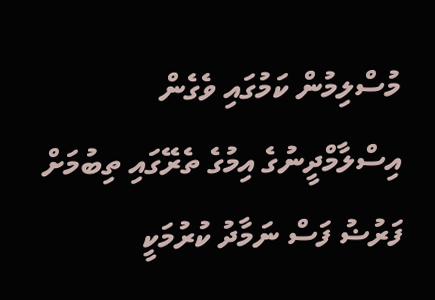މުސްލިމުން ކަމުގައި ވެގެން އިސްލާމްދީނުގެ އިމުގެ ތެރޭގައި ތިބުމަށް ފަރުޟު ފަސް ނަމާދު ކުރުމަކީ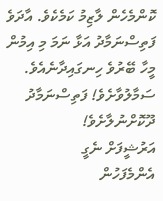ކޮންމެހެން ލާޒިމު ކަމެކެވެ. އާދަވެ ފަތިސްނަމާދު އަޅާ ނަމަ މި އިމުން މީހާ ބޭރުވެ ހިނގައިދާނެއެވެ. ސަމާލުވާށެވެ! ފަތިސްނަމާދު ދޫކޮށްނުލާށެވެ!
އަރުޝީފަށް ނެގީ
އެންމެފަހުން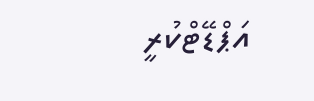އަޕްޑޭޓްކުރީ